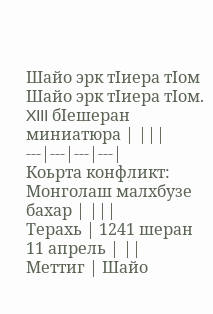Шайо эрк тӀиера тӀом
Шайо эрк тӀиера тӀом. XIII бӀешеран миниатюра | |||
---|---|---|---|
Коьрта конфликт: Монголаш малхбузе бахар | |||
Терахь | 1241 шеран 11 апрель | ||
Меттиг | Шайо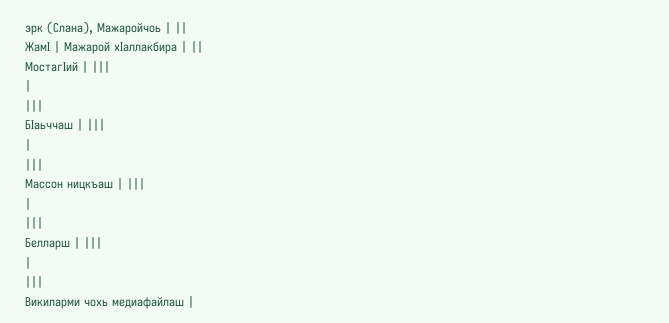эрк (Слана), Мажаройчоь | ||
ЖамӀ | Мажарой хӀаллакбира | ||
МостагӀий | |||
|
|||
БӀаьччаш | |||
|
|||
Массон ницкъаш | |||
|
|||
Белларш | |||
|
|||
Викиларми чохь медиафайлаш |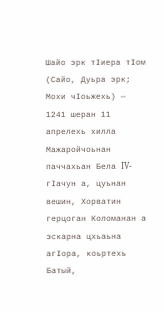Шайо эрк тӀиера тӀом (Сайо, Дуьра эрк; Мохи чӀоьжехь) — 1241 шеран 11 апрелехь хилла Мажаройчоьнан паччахьан Бела IV-гӀачун а, цуьнан вешин, Хорватин герцоган Коломанан а эскарна цхьаьна агӀора, коьртехь Батый,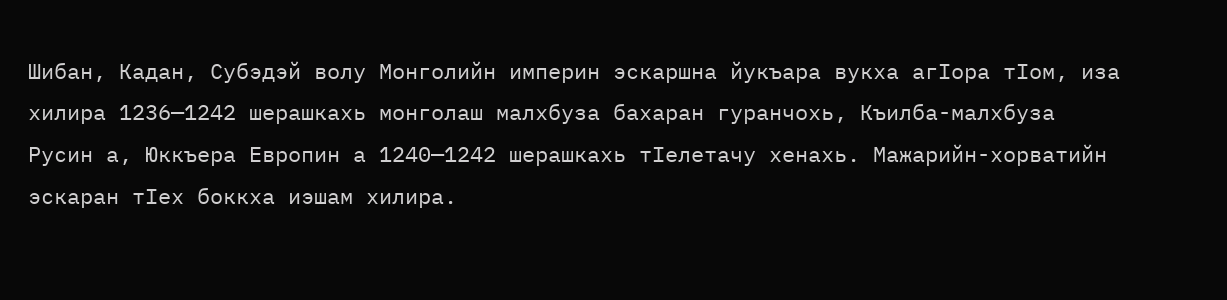Шибан, Кадан, Субэдэй волу Монголийн империн эскаршна йукъара вукха агӀора тӀом, иза хилира 1236—1242 шерашкахь монголаш малхбуза бахаран гуранчохь, Къилба-малхбуза Русин а, Юккъера Европин а 1240—1242 шерашкахь тӀелетачу хенахь. Мажарийн-хорватийн эскаран тӀех боккха иэшам хилира.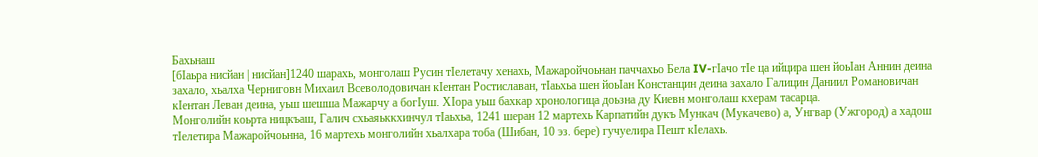Бахьнаш
[бӀаьра нисйан | нисйан]1240 шарахь, монголаш Русин тӀелетачу хенахь, Мажаройчоьнан паччахьо Бела IV-гӀачо тӀе ца ийцира шен йоьӀан Аннин деина захало, хьалха Черниговн Михаил Всеволодовичан кӀентан Ростиславан, тӀаьхьа шен йоьӀан Констанцин деина захало Галицин Даниил Романовичан кӀентан Леван деина, уьш шешша Мажарчу а богӀуш. ХӀора уьш бахкар хронологица доьзна ду Киевн монголаш кхерам тасарца.
Монголийн коьрта ницкъаш, Галич схьаяьккхинчул тӀаьхьа, 1241 шеран 12 мартехь Карпатийн дукъ Мункач (Мукачево) а, Унгвар (Ужгород) а хадош тӀелетира Мажаройчоьнна, 16 мартехь монголийн хьалхара тоба (Шибан, 10 эз. бере) гучуелира Пешт кӀелахь.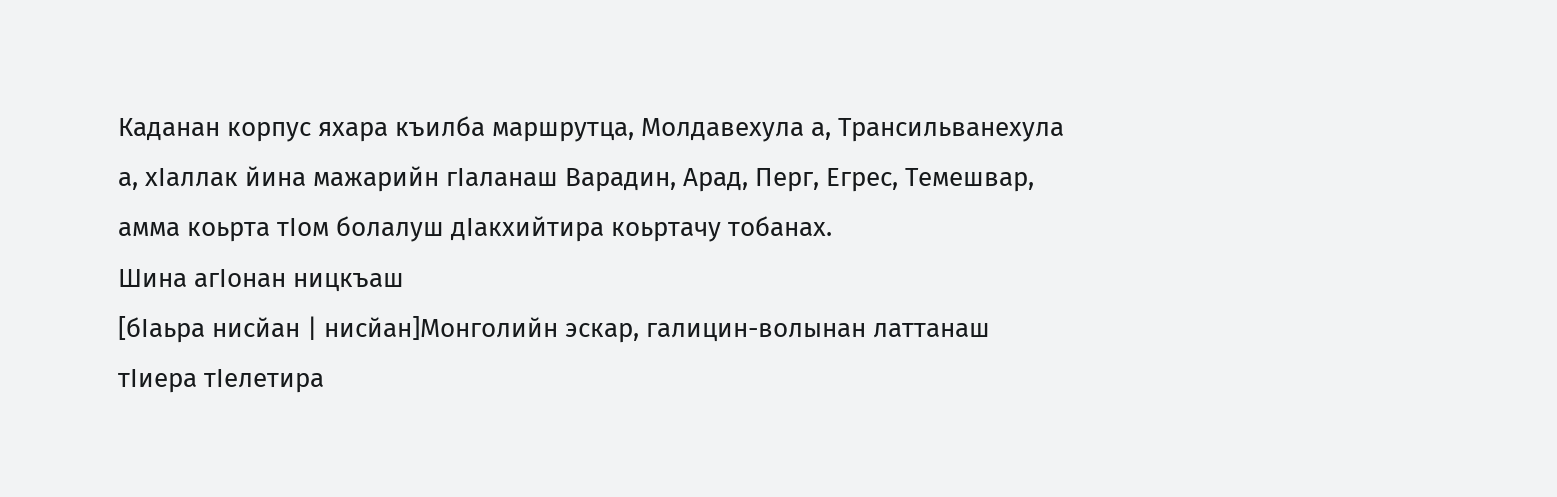Каданан корпус яхара къилба маршрутца, Молдавехула а, Трансильванехула а, хӀаллак йина мажарийн гӀаланаш Варадин, Арад, Перг, Егрес, Темешвар, амма коьрта тӀом болалуш дӀакхийтира коьртачу тобанах.
Шина агӀонан ницкъаш
[бӀаьра нисйан | нисйан]Монголийн эскар, галицин-волынан латтанаш тӀиера тӀелетира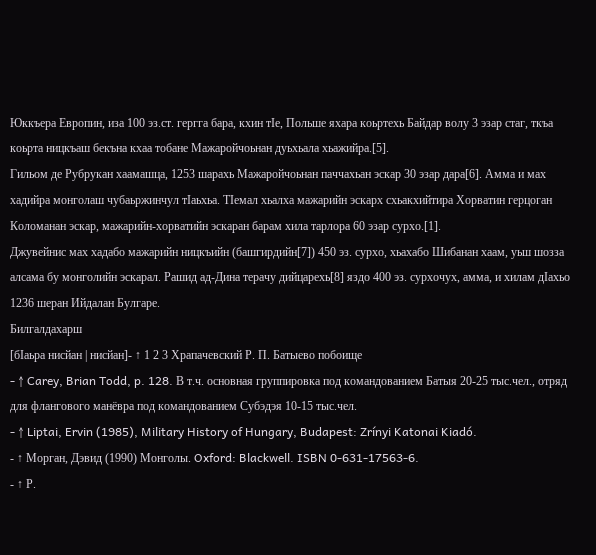Юккъера Европин, иза 100 эз.ст. гергга бара, кхин тӀе, Польше яхара коьртехь Байдар волу 3 эзар стаг, ткъа коьрта ницкъаш бекъна кхаа тобане Мажаройчоьнан дуьхьала хьажийра.[5].
Гильом де Рубрукан хаамашца, 1253 шарахь Мажаройчоьнан паччахьан эскар 30 эзар дара[6]. Амма и мах хадийра монголаш чубаьржинчул тӀаьхьа. ТӀемал хьалха мажарийн эскарх схьакхийтира Хорватин герцоган Коломанан эскар, мажарийн-хорватийн эскаран барам хила тарлора 60 эзар сурхо.[1].
Джувейнис мах хадабо мажарийн ницкъийн (башгирдийн[7]) 450 эз. сурхо, хьахабо Шибанан хаам, уьш шозза алсама бу монголийн эскарал. Рашид ад-Дина терачу дийцарехь[8] яздо 400 эз. сурхочух, амма, и хилам дӀахьо 1236 шеран Ийдалан Булгаре.
Билгалдахарш
[бӀаьра нисйан | нисйан]- ↑ 1 2 3 Храпачевский Р. П. Батыево побоище
- ↑ Carey, Brian Todd, p. 128. В т.ч. основная группировка под командованием Батыя 20-25 тыс.чел., отряд для флангового манёвра под командованием Субэдэя 10-15 тыс.чел.
- ↑ Liptai, Ervin (1985), Military History of Hungary, Budapest: Zrínyi Katonai Kiadó.
- ↑ Морган, Дэвид (1990) Монголы. Oxford: Blackwell. ISBN 0-631-17563-6.
- ↑ Р.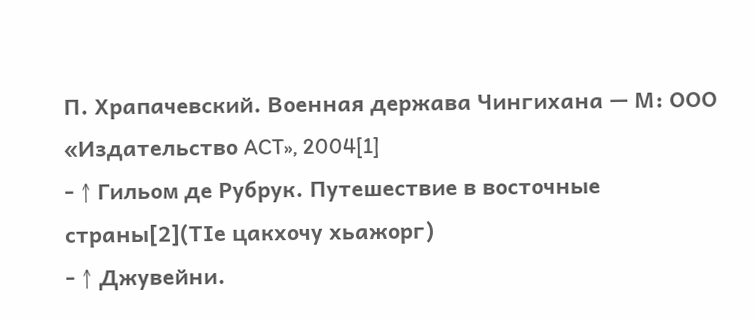П. Храпачевский. Военная держава Чингихана — М: ООО «Издательство ACT», 2004[1]
- ↑ Гильом де Рубрук. Путешествие в восточные страны[2](ТӀе цакхочу хьажорг)
- ↑ Джувейни.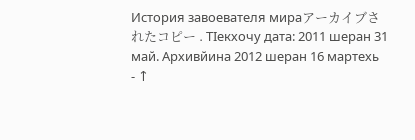История завоевателя мираアーカイブされたコピー . ТӀекхочу дата: 2011 шеран 31 май. Архивйина 2012 шеран 16 мартехь
- ↑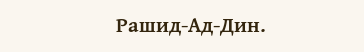Рашид-Ад-Дин.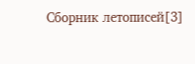Сборник летописей[3]